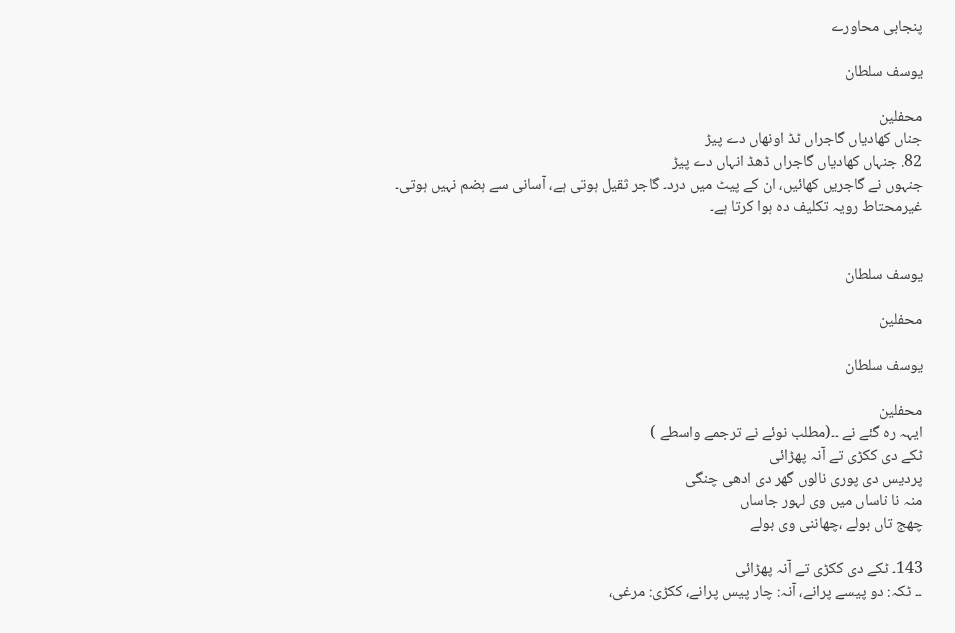پنجابی محاورے

یوسف سلطان

محفلین
جناں کھادیاں گاجراں ٹڈ اونھاں دے پیڑ
82. جنہاں کھادیاں گاجراں ڈھڈ انہاں دے پیڑ
جنہوں نے گاجریں کھائیں، ان کے پیٹ میں درد۔ گاجر ثقیل ہوتی ہے، آسانی سے ہضم نہیں ہوتی۔
غیرمحتاط رویہ تکلیف دہ ہوا کرتا ہے۔


یوسف سلطان

محفلین

یوسف سلطان

محفلین
ایہہ رہ گئے نے ۔۔(مطلب نوئے نے ترجمے واسطے )
ٹکے دی ککڑی تے آنہ پھڑائی
پردیس دی پوری نالوں گھر دی ادھی چنگی
منہ نا ناساں میں وی لہور جاساں
چھج تاں بولے ،چھاننی وی بولے

143۔ ٹکے دی ککڑی تے آنہ پھڑائی
۔۔ ٹکہ: دو پیسے پرانے، آنہ: چار پیس پرانے، ککڑی: مرغی،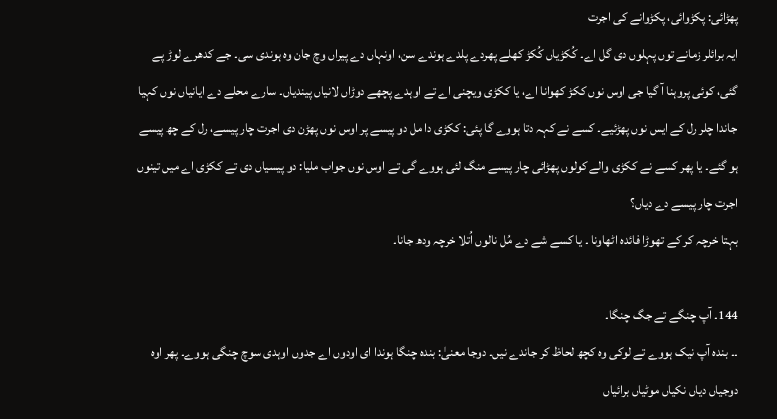پھڑائی: پکڑوائی، پکڑوانے کی اجرت
ایہ برائلر زمانے توں پہلوں دی گل اے۔ کُکڑیاں کُکڑ کھلے پھردے پلدے ہوندے سن، اونہاں دے پیراں وچ جان وہ ہوندی سی۔ جے کدھرے لوڑ پے گئی، کوئی پروہنا آ گیا جی اوس نوں ککڑ کھوانا اے، یا ککڑی ویچنی اے تے اوہدے پچھے دوڑاں لانیاں پیندیاں۔ سارے محلے دے ایانیاں نوں کہیا جاندا چلر رل کے ایس نوں پھڑئیے۔ کسے نے کہہ دتا ہووے گا پئی: ککڑی دا مل دو پیسے پر اوس نوں پھڑن دی اجرت چار پیسے، رل کے چھ پیسے ہو گئے۔ یا پھر کسے نے ککڑی والے کولوں پھڑائی چار پیسے منگ لئی ہووے گی تے اوس نوں جواب ملیا: دو پیسیاں دی تے ککڑی اے میں تینوں اجرت چار پیسے دے دیاں؟
بہتا خرچہ کر کے تھوڑا فائدہ اٹھاونا ۔ یا کسے شے دے مُل نالوں اُتلا خرچہ ودھ جانا۔

144۔ آپ چنگے تے جگ چنگا۔
۔۔ بندہ آپ نیک ہووے تے لوکی وہ کچھ لحاظ کر جاندے نیں۔ دوجا معنیٰ: بندہ چنگا ہوندا ای اودوں اے جدوں اوہدی سوچ چنگی ہووے۔ پھر اوہ دوجیاں دیاں نکیاں موٹیاں برائیاں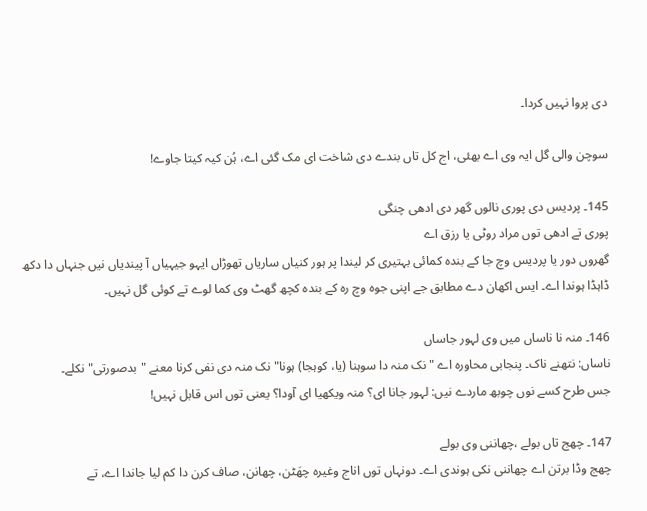دی پروا نہیں کردا۔

سوچن والی گل ایہ وی اے بھئی، اج کل تاں بندے دی شاخت ای مک گئی اے، ہُن کیہ کیتا جاوے!

145۔ پردیس دی پوری نالوں گھر دی ادھی چنگی
پوری تے ادھی توں مراد روٹی یا رزق اے
گھروں دور یا پردیس وچ جا کے بندہ کمائی بہتیری کر لیندا پر ہور کنیاں ساریاں تھوڑاں ایہو جیہیاں آ پیندیاں نیں جنہاں دا دکھ ڈاہڈا ہوندا اے۔ ایس اکھان دے مطابق جے اپنی جوہ وچ رہ کے بندہ کچھ گھٹ وی کما لوے تے کوئی گل نہیں۔

146۔ منہ نا ناساں میں وی لہور جاساں
ناساں: نتھنے ناک۔ پنجابی محاورہ اے "نک منہ دا سوہنا (یا، کوہجا) ہونا" نک منہ دی نفی کرنا معنے "بدصورتی" نکلے۔
جس طرح کسے نوں چوبھ ماردے نیں: لہور جانا ای؟ منہ ویکھیا ای آودا؟ یعنی توں اس قابل نہیں!

147۔ چھج تاں بولے ،چھاننی وی بولے
چھج وڈا برتن اے چھاننی نکی ہوندی اے۔ دونہاں توں اناج وغیرہ چھَٹن، چھانن، صاف کرن دا کم لیا جاندا اے، تے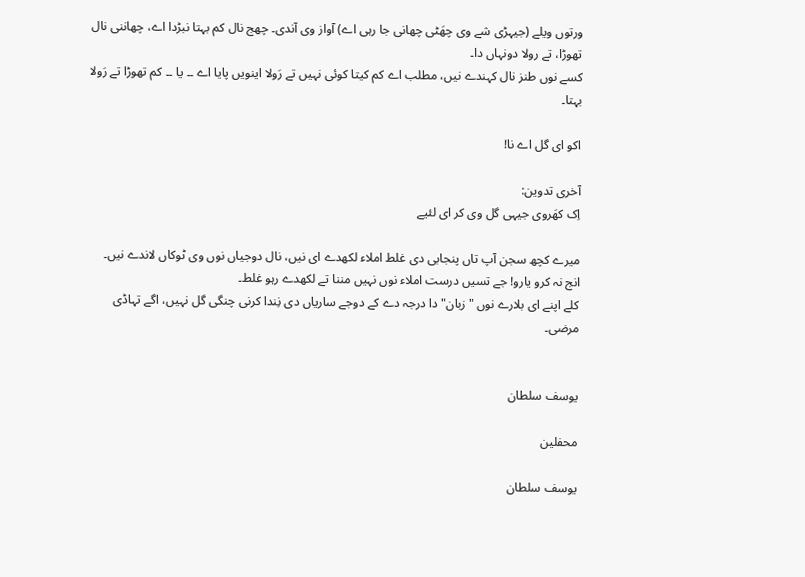ورتوں ویلے (جیہڑی شے وی چھَٹی چھانی جا رہی اے) آواز وی آندی۔ چھج نال کم بہتا نبڑدا اے، چھاننی نال تھوڑا، تے رولا دونہاں دا۔
کسے نوں طنز نال کہندے نیں، مطلب اے کم کیتا کوئی نہیں تے رَولا اینویں پایا اے ۔۔ یا ۔۔ کم تھوڑا تے رَولا بہتا۔

اکو ای گل اے نا!

آخری تدوین:
اِک کھَروی جیہی گل وی کر ای لئیے

میرے کچھ سجن آپ تاں پنجابی دی غلط املاء لکھدے ای نیں، نال دوجیاں نوں وی ٹوکاں لاندے نیں۔
انج نہ کرو یارو! جے تسیں درست املاء نوں نہیں مننا تے لکھدے رہو غلط۔
کلے اپنے ای بلارے نوں "زبان" دا درجہ دے کے دوجے ساریاں دی نِندا کرنی چنگی گل نہیں، اگے تہاڈی مرضی۔


یوسف سلطان

محفلین

یوسف سلطان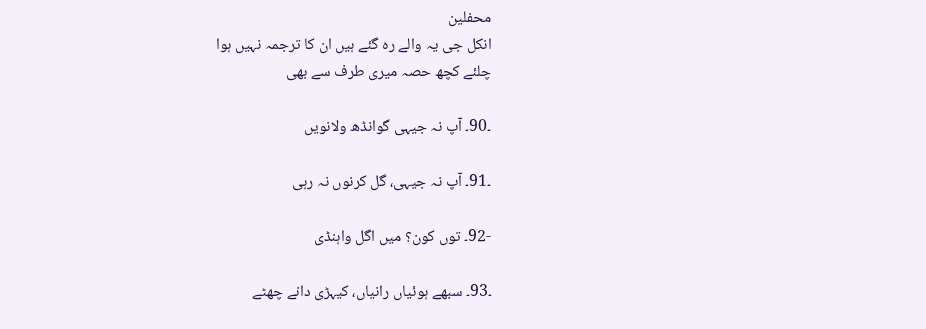محفلین
انکل جی یہ والے رہ گئے ہیں ان کا ترجمہ نہیں ہوا
چلئے کچھ حصہ میری طرف سے بھی

۔90۔ آپ نہ جیہی گوانڈھ ولانویں

۔91۔ آپ نہ جیہی، گل کرنوں نہ رہی

-92۔ توں کون؟ میں اگل واہنڈی

۔93۔ سبھے ہوئیاں رانیاں، کیہڑی دانے چھٹے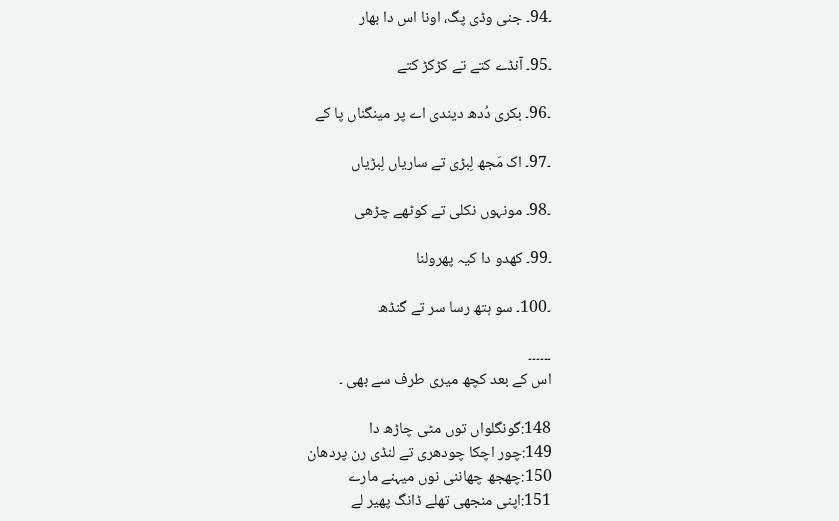۔94۔ جنی وڈی پگ، اونا اس دا بھار

۔95۔ آنڈے کتے تے کڑکڑ کتے

۔96۔ بکری دُدھ دیندی اے پر مینگناں پا کے

۔97۔ اک مَجھ لِبڑی تے ساریاں لِبڑیاں

۔98۔ مونہوں نکلی تے کوٹھے چڑھی

۔99۔ کھدو دا کیہ پھرولنا

۔100۔ سو ہتھ رسا سر تے گنڈھ

۔۔۔۔۔۔
اس کے بعد کچھ میری طرف سے بھی ۔

148:گونگلواں توں مٹی چاڑھ دا
149:چور اچکا چودھری تے لنڈی رن پردھان
150:چھجھ چھاننی نوں میہنے مارے
151:اپنی منجھی تھلے ڈانگ پھیر لے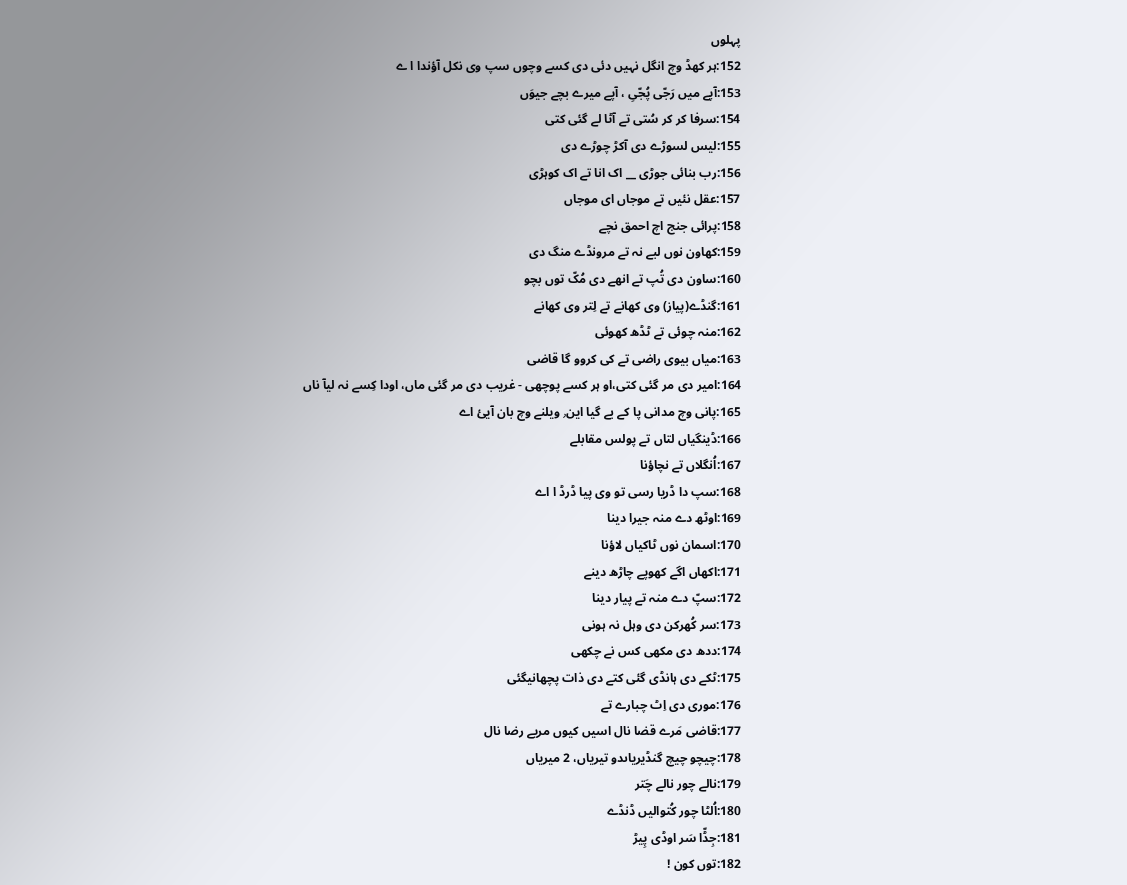پہلوں
152:ہر کھڈ وچ انگل نہیں دئی دی کسے وچوں سپ وی نکل آؤندا ا ے
153:آپے میں رَجّی پُجّیِ ، آپے میرے بچے جیوَں
154:سرفا کر کر سُتی تے آٹا لے گئی کتی
155:لیس لسوڑے دی آکڑ چوڑے دی
156:رب بنائی جوڑی __ اک انا تے اک کوہڑی
157:عقل نئیں تے موجاں ای موجاں
158:پرائی جنج اچ احمق نچے
159:کھاون نوں لبے نہ تے مرونڈے منگ دی
160:ساون دی تُپ تے انھے دی مُکّ توں بچو
161:گنڈے(پیاز) وی کھانے تے لِتر وی کھانے
162:منہ چوئی تے ٹڈھ کھوئی
163:میاں بیوی راضی تے کی کروو گا قاضی
164:امیر دی مر گئی کتی،او ہر کسے پوچھی - غریب دی مر گئی ماں، اودا کِسے نہ لیآ ناں
165:پانی وچ مدانی پا کے بے گیا این٫ ویلنے وچ بان آیئ اے
166:ڈینگیاں لتاں تے پولس مقابلے
167:اُنگلاں تے نچاؤنا
168:سپ دا ڈریا رسی تو وی پیا ڈرڈ ا اے
169:اوٹھ دے منہ جیرا دینا
170:اسمان نوں ٹاکیاں لاؤنا
171:اکھاں اگے کھوپے چاڑھ دینے
172:سپّ دے منہ تے پیار دینا
173:سر کُھرکن دی وہل نہ ہونی
174:ددھ دی مکھی کس نے چکھی
175:ٹکے دی ہانڈی گئی کتے دی ذات پچھانیگئی
176:موری دی اِٹ چبارے تے
177:قاضی مَرے قضا نال اسیں کیوں مریے رضا نال
178:چیچو چیچ گنڈیریاںدو تیریاں، 2 میریاں
179:نالے چور نالے چَتر
180:اُلٹا چور کُتوالیں ڈنڈے
181:جِڈّا سَر اوڈی پِیڑ
182:توں کون !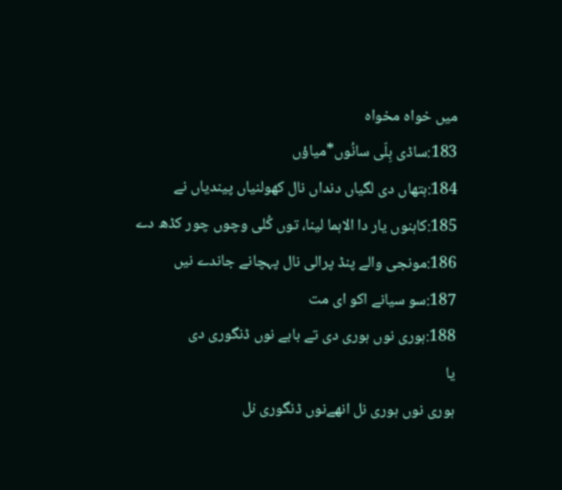میں خواہ مخواہ
183:ساڈی بِلّی سانُوں*میاؤں
184:ہتھاں دی لگیاں دنداں نال کھولنیاں پیندیاں نے
185:کاہنوں یار دا الاہما لینا، توں کُلی وچوں چور کڈھ دے
186:مونجی والے پنڈ پرالی نال پہچانے جاندے نیں
187:سو سیانے اکو ای مت
188:ہوری نوں ہوری دی تے بابے نوں ڈنگوری دی
یا
ہوری نوں ہوری نل انھےنوں ڈنگوری نل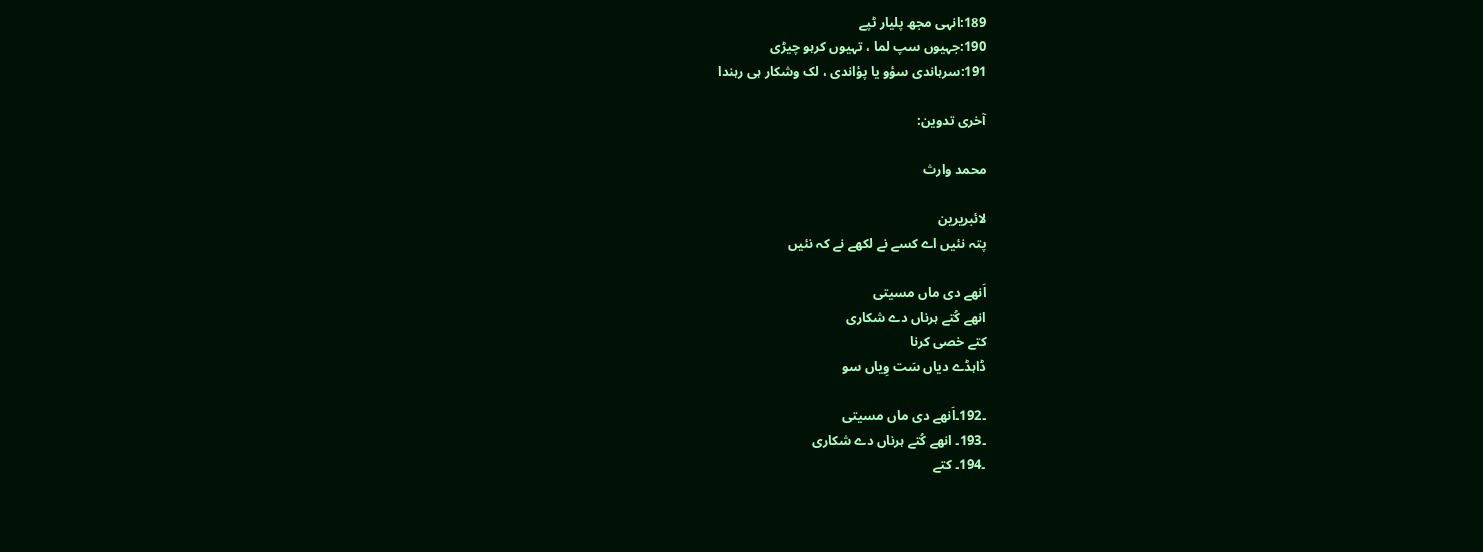189:انہی مجھ پلیار ٹپے
190:جہیوں سپ لما ، تہیوں کرہو چیڑی
191:سرہاندی سؤو یا پؤاندی ، لک وشکار ہی رہندا

آخری تدوین:

محمد وارث

لائبریرین
پتہ نئیں اے کسے نے لکھے نے کہ نئیں

اَنھے دی ماں مسیتی
انھے کُتے ہرناں دے شکاری
کتے خصی کرنا
ڈاہڈے دیاں سَت وِیاں سو

۔192۔اَنھے دی ماں مسیتی
۔193۔ انھے کُتے ہرناں دے شکاری
۔194۔ کتے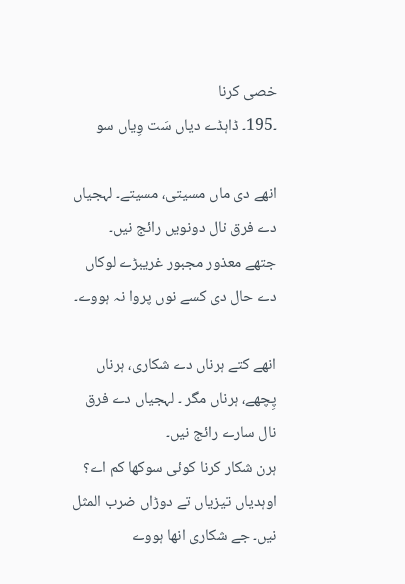خصی کرنا
۔195۔ ڈاہڈے دیاں سَت وِیاں سو

انھے دی ماں مسیتی، مسیتے۔ لہجیاں دے فرق نال دونویں رائج نیں۔
جتھے معذور مجبور غریبڑے لوکاں دے حال دی کسے نوں پروا نہ ہووے۔

انھے کتے ہرناں دے شکاری، ہرناں پِچھے، ہرناں مگر ۔ لہجیاں دے فرق نال سارے رائج نیں۔
ہرن شکار کرنا کوئی سوکھا کم اے؟ اوہدیاں تیزیاں تے دوڑاں ضرب المثل نیں۔ جے شکاری انھا ہووے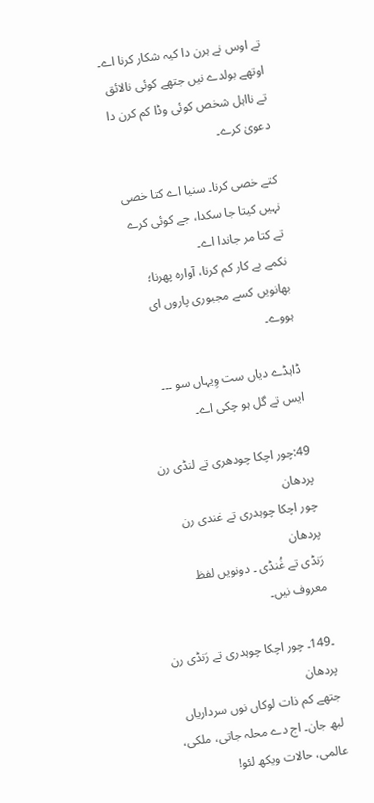تے اوس نے ہرن دا کیہ شکار کرنا اے۔
اوتھے بولدے نیں جتھے کوئی نالائق تے نااہل شخص کوئی وڈا کم کرن دا دعویٰ کرے۔

کتے خصی کرنا۔ سنیا اے کتا خصی نہیں کیتا جا سکدا، جے کوئی کرے تے کتا مر جاندا اے۔
نکمے بے کار کم کرنا، آوارہ پھرنا؛ بھانویں کسے مجبوری پاروں ای ہووے۔

ڈاہڈے دیاں ست وِیہاں سو ۔۔۔ ایس تے گل ہو چکی اے۔

49:چور اچکا چودھری تے لنڈی رن پردھان
چور اچکا چوہدری تے غندی رن پردھان
رَنڈی تے غُنڈی ۔ دونویں لفظ معروف نیں۔

۔149۔ چور اچکا چوہدری تے رَنڈی رن پردھان
جتھے کم ذات لوکاں نوں سرداریاں لبھ جان۔ اج دے محلہ جاتی، ملکی، عالمی، حالات ویکھ لئو!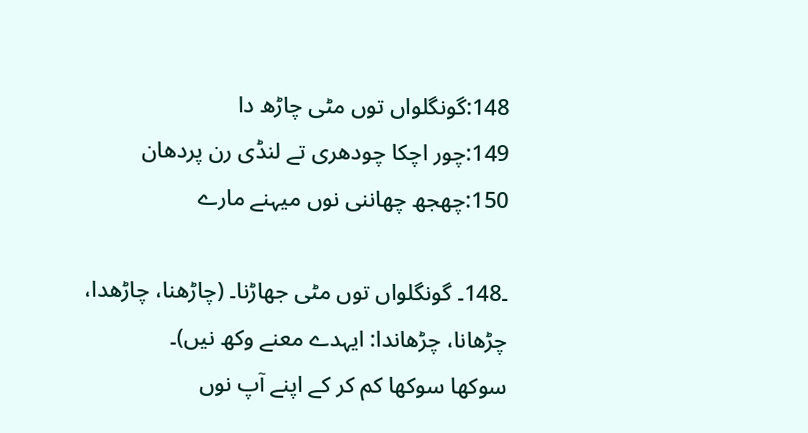148:گونگلواں توں مٹی چاڑھ دا
149:چور اچکا چودھری تے لنڈی رن پردھان
150:چھجھ چھاننی نوں میہنے مارے

۔148۔ گونگلواں توں مٹی جھاڑنا۔ (چاڑھنا، چاڑھدا، چڑھانا، چڑھاندا: ایہدے معنے وکھ نیں)۔
سوکھا سوکھا کم کر کے اپنے آپ نوں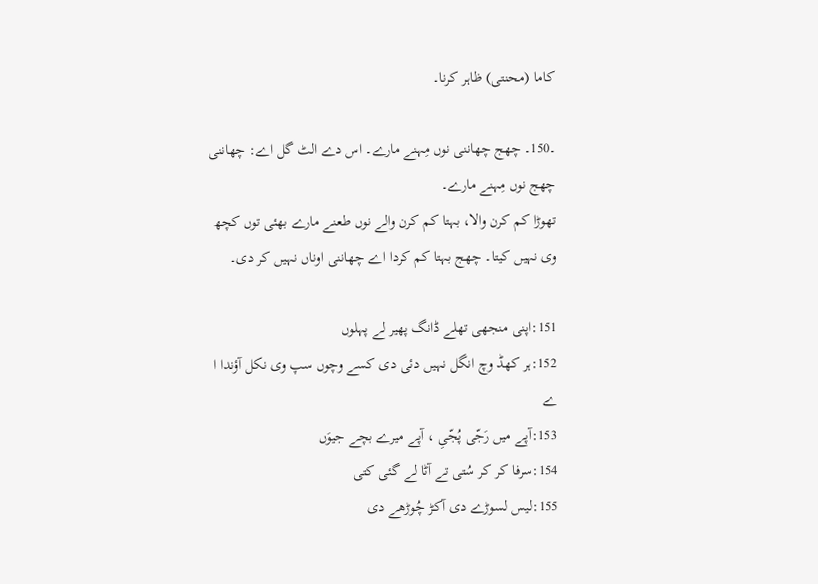کاما (محنتی) ظاہر کرنا۔

۔150۔ چھج چھاننی نوں مِہنے مارے۔ اس دے الٹ گل اے: چھاننی چھج نوں مِہنے مارے۔
تھوڑا کم کرن والا، بہتا کم کرن والے نوں طعنے مارے بھئی توں کچھ وی نہیں کیتا۔ چھج بہتا کم کردا اے چھاننی اوناں نہیں کر دی۔

151:اپنی منجھی تھلے ڈانگ پھیر لے پہلوں
152:ہر کھڈ وچ انگل نہیں دئی دی کسے وچوں سپ وی نکل آؤندا ا ے
153:آپے میں رَجّی پُجّیِ ، آپے میرے بچے جیوَں
154:سرفا کر کر سُتی تے آٹا لے گئی کتی
155:لیس لسوڑے دی آکڑ چُوڑھے دی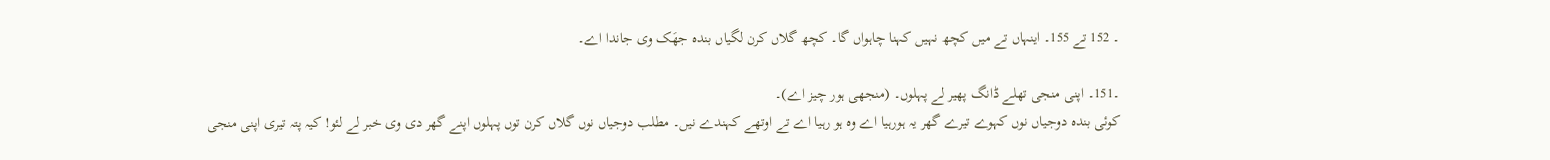۔ 152 تے 155۔ اینہاں تے میں کچھ نہیں کہنا چاہواں گا۔ کچھ گلاں کرن لگیاں بندہ جھَک وی جاندا اے۔

۔151۔ اپنی منجی تھلے ڈانگ پھیر لے پہلوں۔ (منجھی ہور چیز اے)۔
کوئی بندہ دوجیاں نوں کہوے تیرے گھر یہ ہورہیا اے وہ ہو رہیا اے تے اوتھے کہندے نیں۔ مطلب دوجیاں نوں گلاں کرن توں پہلوں اپنے گھر دی وی خبر لے لئو! کیہ پتہ تیری اپنی منجی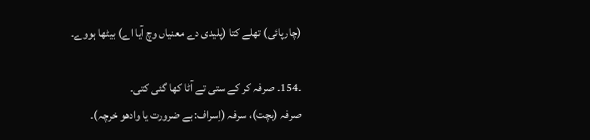(چارپائی) تھلے کتا (پلیدی دے معنیاں وچ آیا اے) بیٹھا ہووے۔

۔154۔ صرفہ کر کے ستی تے آٹا کھا گئی کتی۔
صرفہ (بچت)، سرفہ (اِسراف: بے ضرورت یا وادھو خرچہ)۔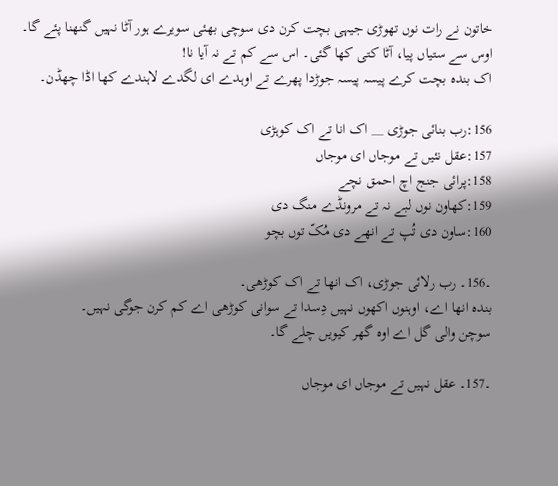خاتون نے رات نوں تھوڑی جیہی بچت کرن دی سوچی بھئی سویرے ہور آٹا نہیں گنھنا پئے گا۔ اوس سے ستیاں پیا، آٹا کتی کھا گئی۔ اس سے کم تے نہ آیا نا!
اک بندہ بچت کرے پیسہ پیسہ جوڑدا پھرے تے اوہدے ای لگدے لاہندے کھا اڈا چھڈن۔

156:رب بنائی جوڑی __ اک انا تے اک کوہڑی
157:عقل نئیں تے موجاں ای موجاں
158:پرائی جنج اچ احمق نچے
159:کھاون نوں لبے نہ تے مرونڈے منگ دی
160:ساون دی تُپ تے انھے دی مُکّ توں بچو

۔156۔ رب رلائی جوڑی، اک انھا تے اک کوڑھی۔
بندہ انھا اے، اوہنوں اکھوں نہیں دِسدا تے سوانی کوڑھی اے کم کرن جوگی نہیں۔
سوچن والی گل اے اوہ گھر کیویں چلے گا۔

۔157۔ عقل نہیں تے موجاں ای موجاں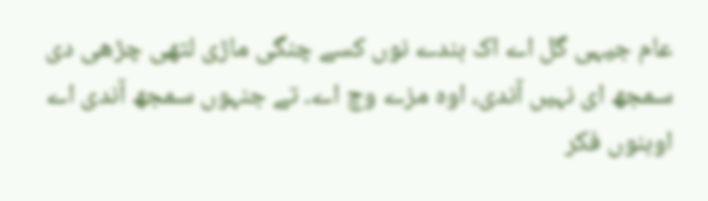عام جیہی گل اے اک بندے نوں کسے چنگی ماڑی لتھی چڑھی دی سمجھ ای نہیں آندی، اوہ مزے وچ اے۔ تے جنہوں سمجھ آندی اے اوہنوں فکر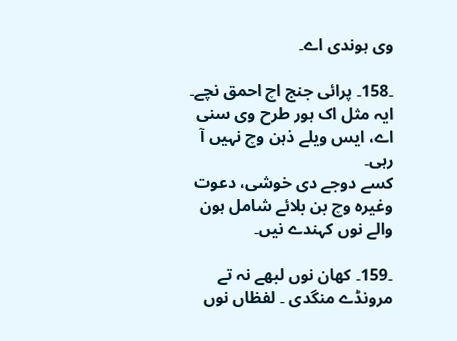وی ہوندی اے۔

۔158۔ پرائی جنج اچ احمق نچے۔ ایہ مثل اک ہور طرح وی سنی اے، ایس ویلے ذہن وچ نہیں آ رہی۔
کسے دوجے دی خوشی، دعوت وغیرہ وچ بن بلائے شامل ہون والے نوں کہندے نیں۔

۔159۔ کھان نوں لبھے نہ تے مرونڈے منگدی ۔ لفظاں نوں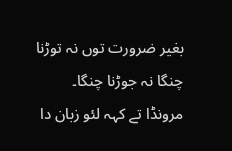بغیر ضرورت توں نہ توڑنا چنگا نہ جوڑنا چنگا۔
مرونڈا تے کہہ لئو زبان دا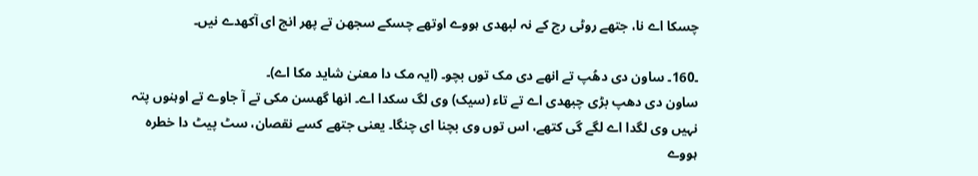چسکا اے نا، جتھے روٹی رج کے نہ لبھدی ہووے اوتھے چسکے سجھن تے پھر انج ای آکھدے نیں۔

۔160۔ ساون دی دھُپ تے انھے دی مک توں بچو۔ (ایہ مک دا معنیٰ شاید مکا اے)۔
ساون دی دھپ بڑی چبھدی اے تے تاء (سیک) وی لگ سکدا اے۔ انھا گھسن مکی تے آ جاوے تے اوہنوں پتہ نہیں وی لگدا اے لگے گی کتھے، اس توں وی بچنا ای چنگا۔ یعنی جتھے کسے نقصان، سٹ پیٹ دا خطرہ ہووے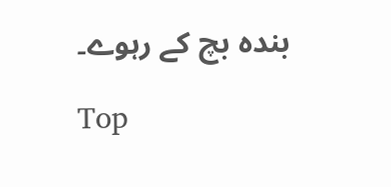بندہ بچ کے رہوے۔

Top